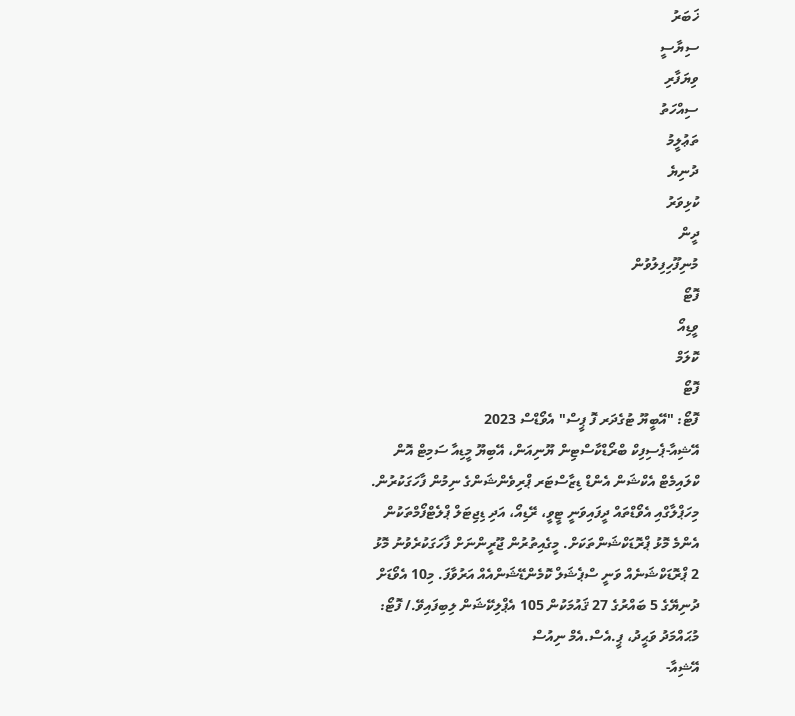ޚަބަރު
ސިޔާސީ
ވިޔަފާރި
ސިއްހަތު
ތަޢުލީމު
ދުނިޔެ
ކުޅިވަރު
ދީން
މުނިފޫހިފިލުވުން
ފޮޓޯ
ވީޑިއޯ
ކޮލަމް
ފޮޓޯ
ފޮޓޯ: "އޭބީޔޫ ޓުގެދަރ ފޮ ޕީސް" އެވޯޑްސް 2023
އޭޝިއާ-ޕެސިފިކް ބްރޯޑްކާސްޓިން ޔޫނިއަން، އޭބިޔޫ މީޑިއާ ސަމިޓް އޮން ކްލައިމެޓް އެކްޝަން އެންޑް ޑިޒާސްޓަރ ޕްރިވެންޝަންގެ ނިމުން ފާހަގަކުރުން. މިހަޕްލާގްއި އެވޯޑްތައް ދީފައިވަނީ ޓީވީ، ރޭޑިއޯ، އަދި ޑިޖިޓަލް ޕްލެޓްފޯމްތަކުން އެންމެ މޮޅު ޕްރޮޑަކްޝަންތަކަށް. މީގެއިތުރުން ޖޫރީންނަށް ފާހަގަކުރެވުނު މޮޅު 2 ޕްރޮޑަކްޝަނެއް ވަނީ ސްޕެޝަލް ކޮމެންޑޭޝަންއެއް އަރުވާފަ. މި10 އެވޯޑަށް ދުނިޔޭގެ 5 ބައްރުގެ 27 ޤައުމަކުން 105 އެޕްލިކޭޝަން ލިބިފައިވޭ./ ފޮޓޯ: މުޙައްމަދު ވަޙީދު، ޕީ.އެސް.އެމް ނިއުސް
އޭޝިއާ-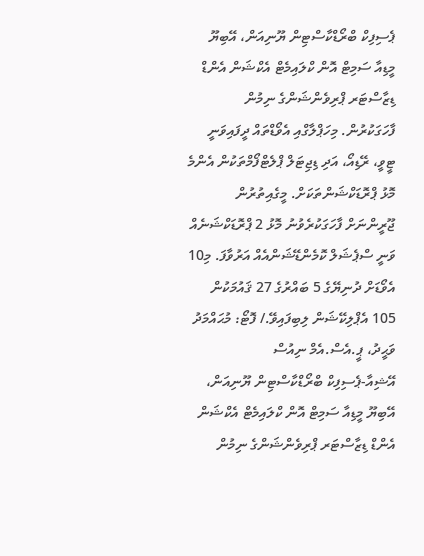ޕެސިފިކް ބްރޯޑްކާސްޓިން ޔޫނިއަން، އޭބިޔޫ މީޑިއާ ސަމިޓް އޮން ކްލައިމެޓް އެކްޝަން އެންޑް ޑިޒާސްޓަރ ޕްރިވެންޝަންގެ ނިމުން ފާހަގަކުރުން. މިހަޕްލާގްއި އެވޯޑްތައް ދީފައިވަނީ ޓީވީ، ރޭޑިއޯ، އަދި ޑިޖިޓަލް ޕްލެޓްފޯމްތަކުން އެންމެ މޮޅު ޕްރޮޑަކްޝަންތަކަށް. މީގެއިތުރުން ޖޫރީންނަށް ފާހަގަކުރެވުނު މޮޅު 2 ޕްރޮޑަކްޝަނެއް ވަނީ ސްޕެޝަލް ކޮމެންޑޭޝަންއެއް އަރުވާފަ. މި10 އެވޯޑަށް ދުނިޔޭގެ 5 ބައްރުގެ 27 ޤައުމަކުން 105 އެޕްލިކޭޝަން ލިބިފައިވޭ./ ފޮޓޯ: މުޙައްމަދު ވަޙީދު، ޕީ.އެސް.އެމް ނިއުސް
އޭޝިއާ-ޕެސިފިކް ބްރޯޑްކާސްޓިން ޔޫނިއަން، އޭބިޔޫ މީޑިއާ ސަމިޓް އޮން ކްލައިމެޓް އެކްޝަން އެންޑް ޑިޒާސްޓަރ ޕްރިވެންޝަންގެ ނިމުން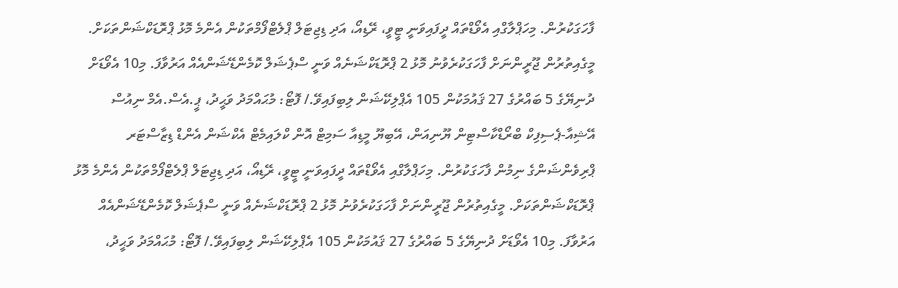ފާހަގަކުރުން. މިހަޕްލާގްއި އެވޯޑްތައް ދީފައިވަނީ ޓީވީ، ރޭޑިއޯ، އަދި ޑިޖިޓަލް ޕްލެޓްފޯމްތަކުން އެންމެ މޮޅު ޕްރޮޑަކްޝަންތަކަށް. މީގެއިތުރުން ޖޫރީންނަށް ފާހަގަކުރެވުނު މޮޅު 2 ޕްރޮޑަކްޝަނެއް ވަނީ ސްޕެޝަލް ކޮމެންޑޭޝަންއެއް އަރުވާފަ. މި10 އެވޯޑަށް ދުނިޔޭގެ 5 ބައްރުގެ 27 ޤައުމަކުން 105 އެޕްލިކޭޝަން ލިބިފައިވޭ./ ފޮޓޯ: މުޙައްމަދު ވަޙީދު، ޕީ.އެސް.އެމް ނިއުސް
އޭޝިއާ-ޕެސިފިކް ބްރޯޑްކާސްޓިން ޔޫނިއަން، އޭބިޔޫ މީޑިއާ ސަމިޓް އޮން ކްލައިމެޓް އެކްޝަން އެންޑް ޑިޒާސްޓަރ ޕްރިވެންޝަންގެ ނިމުން ފާހަގަކުރުން. މިހަޕްލާގްއި އެވޯޑްތައް ދީފައިވަނީ ޓީވީ، ރޭޑިއޯ، އަދި ޑިޖިޓަލް ޕްލެޓްފޯމްތަކުން އެންމެ މޮޅު ޕްރޮޑަކްޝަންތަކަށް. މީގެއިތުރުން ޖޫރީންނަށް ފާހަގަކުރެވުނު މޮޅު 2 ޕްރޮޑަކްޝަނެއް ވަނީ ސްޕެޝަލް ކޮމެންޑޭޝަންއެއް އަރުވާފަ. މި10 އެވޯޑަށް ދުނިޔޭގެ 5 ބައްރުގެ 27 ޤައުމަކުން 105 އެޕްލިކޭޝަން ލިބިފައިވޭ./ ފޮޓޯ: މުޙައްމަދު ވަޙީދު،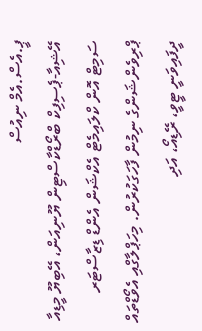ޕީ.އެސް.އެމް ނިއުސް
އޭޝިއާ-ޕެސިފިކް ބްރޯޑްކާސްޓިން ޔޫނިއަން، އޭބިޔޫ މީޑިއާ ސަމިޓް އޮން ކްލައިމެޓް އެކްޝަން އެންޑް ޑިޒާސްޓަރ ޕްރިވެންޝަންގެ ނިމުން ފާހަގަކުރުން. މިހަޕްލާގްއި އެވޯޑްތައް ދީފައިވަނީ ޓީވީ، ރޭޑިއޯ، އަދި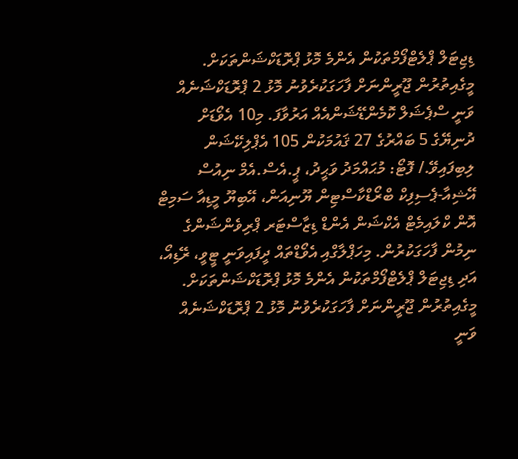ޑިޖިޓަލް ޕްލެޓްފޯމްތަކުން އެންމެ މޮޅު ޕްރޮޑަކްޝަންތަކަށް. މީގެއިތުރުން ޖޫރީންނަށް ފާހަގަކުރެވުނު މޮޅު 2 ޕްރޮޑަކްޝަނެއް ވަނީ ސްޕެޝަލް ކޮމެންޑޭޝަންއެއް އަރުވާފަ. މި10 އެވޯޑަށް ދުނިޔޭގެ 5 ބައްރުގެ 27 ޤައުމަކުން 105 އެޕްލިކޭޝަން ލިބިފައިވޭ./ ފޮޓޯ: މުޙައްމަދު ވަޙީދު، ޕީ.އެސް.އެމް ނިއުސް
އޭޝިއާ-ޕެސިފިކް ބްރޯޑްކާސްޓިން ޔޫނިއަން، އޭބިޔޫ މީޑިއާ ސަމިޓް އޮން ކްލައިމެޓް އެކްޝަން އެންޑް ޑިޒާސްޓަރ ޕްރިވެންޝަންގެ ނިމުން ފާހަގަކުރުން. މިހަޕްލާގްއި އެވޯޑްތައް ދީފައިވަނީ ޓީވީ، ރޭޑިއޯ، އަދި ޑިޖިޓަލް ޕްލެޓްފޯމްތަކުން އެންމެ މޮޅު ޕްރޮޑަކްޝަންތަކަށް. މީގެއިތުރުން ޖޫރީންނަށް ފާހަގަކުރެވުނު މޮޅު 2 ޕްރޮޑަކްޝަނެއް ވަނީ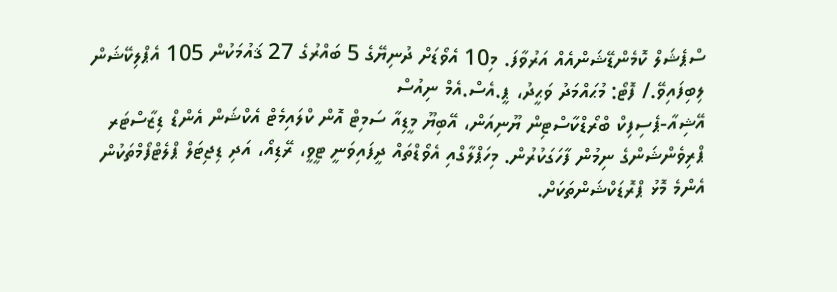ސްޕެޝަލް ކޮމެންޑޭޝަންއެއް އަރުވާފަ. މި10 އެވޯޑަށް ދުނިޔޭގެ 5 ބައްރުގެ 27 ޤައުމަކުން 105 އެޕްލިކޭޝަން ލިބިފައިވޭ./ ފޮޓޯ: މުޙައްމަދު ވަޙީދު، ޕީ.އެސް.އެމް ނިއުސް
އޭޝިއާ-ޕެސިފިކް ބްރޯޑްކާސްޓިން ޔޫނިއަން، އޭބިޔޫ މީޑިއާ ސަމިޓް އޮން ކްލައިމެޓް އެކްޝަން އެންޑް ޑިޒާސްޓަރ ޕްރިވެންޝަންގެ ނިމުން ފާހަގަކުރުން. މިހަޕްލާގްއި އެވޯޑްތައް ދީފައިވަނީ ޓީވީ، ރޭޑިއޯ، އަދި ޑިޖިޓަލް ޕްލެޓްފޯމްތަކުން އެންމެ މޮޅު ޕްރޮޑަކްޝަންތަކަށް.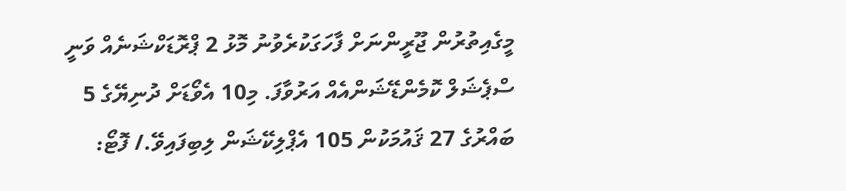މީގެއިތުރުން ޖޫރީންނަށް ފާހަގަކުރެވުނު މޮޅު 2 ޕްރޮޑަކްޝަނެއް ވަނީ ސްޕެޝަލް ކޮމެންޑޭޝަންއެއް އަރުވާފަ. މި10 އެވޯޑަށް ދުނިޔޭގެ 5 ބައްރުގެ 27 ޤައުމަކުން 105 އެޕްލިކޭޝަން ލިބިފައިވޭ./ ފޮޓޯ: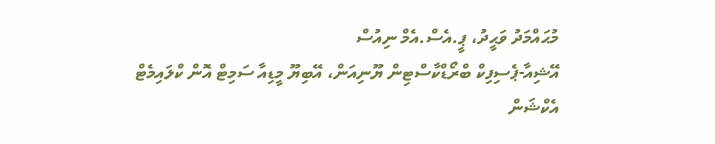މުޙައްމަދު ވަޙީދު، ޕީ.އެސް.އެމް ނިއުސް
އޭޝިއާ-ޕެސިފިކް ބްރޯޑްކާސްޓިން ޔޫނިއަން، އޭބިޔޫ މީޑިއާ ސަމިޓް އޮން ކްލައިމެޓް އެކްޝަން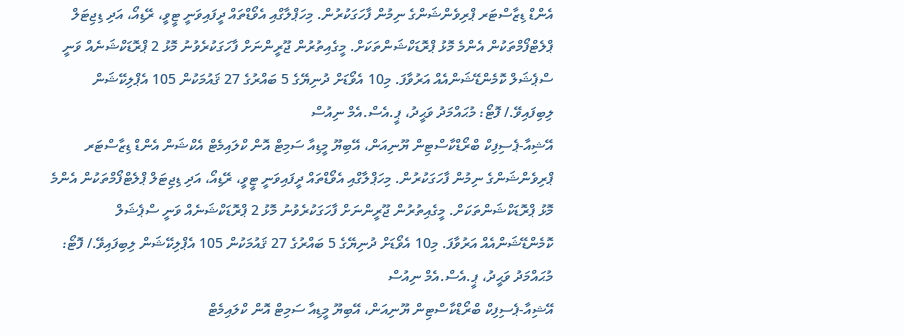އެންޑް ޑިޒާސްޓަރ ޕްރިވެންޝަންގެ ނިމުން ފާހަގަކުރުން. މިހަޕްލާގްއި އެވޯޑްތައް ދީފައިވަނީ ޓީވީ، ރޭޑިއޯ، އަދި ޑިޖިޓަލް ޕްލެޓްފޯމްތަކުން އެންމެ މޮޅު ޕްރޮޑަކްޝަންތަކަށް. މީގެއިތުރުން ޖޫރީންނަށް ފާހަގަކުރެވުނު މޮޅު 2 ޕްރޮޑަކްޝަނެއް ވަނީ ސްޕެޝަލް ކޮމެންޑޭޝަންއެއް އަރުވާފަ. މި10 އެވޯޑަށް ދުނިޔޭގެ 5 ބައްރުގެ 27 ޤައުމަކުން 105 އެޕްލިކޭޝަން ލިބިފައިވޭ./ ފޮޓޯ: މުޙައްމަދު ވަޙީދު، ޕީ.އެސް.އެމް ނިއުސް
އޭޝިއާ-ޕެސިފިކް ބްރޯޑްކާސްޓިން ޔޫނިއަން، އޭބިޔޫ މީޑިއާ ސަމިޓް އޮން ކްލައިމެޓް އެކްޝަން އެންޑް ޑިޒާސްޓަރ ޕްރިވެންޝަންގެ ނިމުން ފާހަގަކުރުން. މިހަޕްލާގްއި އެވޯޑްތައް ދީފައިވަނީ ޓީވީ، ރޭޑިއޯ، އަދި ޑިޖިޓަލް ޕްލެޓްފޯމްތަކުން އެންމެ މޮޅު ޕްރޮޑަކްޝަންތަކަށް. މީގެއިތުރުން ޖޫރީންނަށް ފާހަގަކުރެވުނު މޮޅު 2 ޕްރޮޑަކްޝަނެއް ވަނީ ސްޕެޝަލް ކޮމެންޑޭޝަންއެއް އަރުވާފަ. މި10 އެވޯޑަށް ދުނިޔޭގެ 5 ބައްރުގެ 27 ޤައުމަކުން 105 އެޕްލިކޭޝަން ލިބިފައިވޭ./ ފޮޓޯ: މުޙައްމަދު ވަޙީދު، ޕީ.އެސް.އެމް ނިއުސް
އޭޝިއާ-ޕެސިފިކް ބްރޯޑްކާސްޓިން ޔޫނިއަން، އޭބިޔޫ މީޑިއާ ސަމިޓް އޮން ކްލައިމެޓް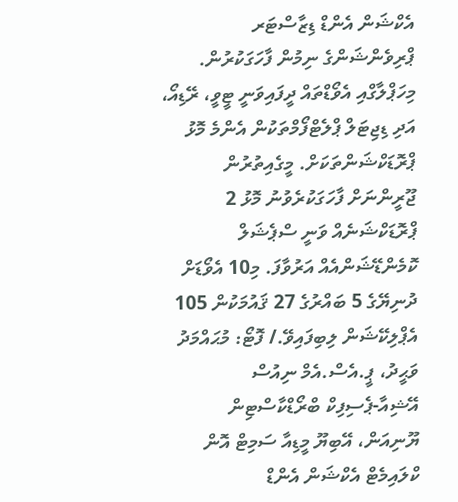އެކްޝަން އެންޑް ޑިޒާސްޓަރ ޕްރިވެންޝަންގެ ނިމުން ފާހަގަކުރުން. މިހަޕްލާގްއި އެވޯޑްތައް ދީފައިވަނީ ޓީވީ، ރޭޑިއޯ، އަދި ޑިޖިޓަލް ޕްލެޓްފޯމްތަކުން އެންމެ މޮޅު ޕްރޮޑަކްޝަންތަކަށް. މީގެއިތުރުން ޖޫރީންނަށް ފާހަގަކުރެވުނު މޮޅު 2 ޕްރޮޑަކްޝަނެއް ވަނީ ސްޕެޝަލް ކޮމެންޑޭޝަންއެއް އަރުވާފަ. މި10 އެވޯޑަށް ދުނިޔޭގެ 5 ބައްރުގެ 27 ޤައުމަކުން 105 އެޕްލިކޭޝަން ލިބިފައިވޭ./ ފޮޓޯ: މުޙައްމަދު ވަޙީދު، ޕީ.އެސް.އެމް ނިއުސް
އޭޝިއާ-ޕެސިފިކް ބްރޯޑްކާސްޓިން ޔޫނިއަން، އޭބިޔޫ މީޑިއާ ސަމިޓް އޮން ކްލައިމެޓް އެކްޝަން އެންޑް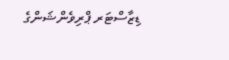ޑިޒާސްޓަރ ޕްރިވެންޝަންގެ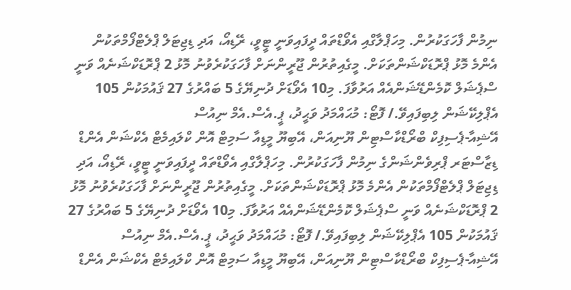ނިމުން ފާހަގަކުރުން. މިހަޕްލާގްއި އެވޯޑްތައް ދީފައިވަނީ ޓީވީ، ރޭޑިއޯ، އަދި ޑިޖިޓަލް ޕްލެޓްފޯމްތަކުން އެންމެ މޮޅު ޕްރޮޑަކްޝަންތަކަށް. މީގެއިތުރުން ޖޫރީންނަށް ފާހަގަކުރެވުނު މޮޅު 2 ޕްރޮޑަކްޝަނެއް ވަނީ ސްޕެޝަލް ކޮމެންޑޭޝަންއެއް އަރުވާފަ. މި10 އެވޯޑަށް ދުނިޔޭގެ 5 ބައްރުގެ 27 ޤައުމަކުން 105 އެޕްލިކޭޝަން ލިބިފައިވޭ./ ފޮޓޯ: މުޙައްމަދު ވަޙީދު، ޕީ.އެސް.އެމް ނިއުސް
އޭޝިއާ-ޕެސިފިކް ބްރޯޑްކާސްޓިން ޔޫނިއަން، އޭބިޔޫ މީޑިއާ ސަމިޓް އޮން ކްލައިމެޓް އެކްޝަން އެންޑް ޑިޒާސްޓަރ ޕްރިވެންޝަންގެ ނިމުން ފާހަގަކުރުން. މިހަޕްލާގްއި އެވޯޑްތައް ދީފައިވަނީ ޓީވީ، ރޭޑިއޯ، އަދި ޑިޖިޓަލް ޕްލެޓްފޯމްތަކުން އެންމެ މޮޅު ޕްރޮޑަކްޝަންތަކަށް. މީގެއިތުރުން ޖޫރީންނަށް ފާހަގަކުރެވުނު މޮޅު 2 ޕްރޮޑަކްޝަނެއް ވަނީ ސްޕެޝަލް ކޮމެންޑޭޝަންއެއް އަރުވާފަ. މި10 އެވޯޑަށް ދުނިޔޭގެ 5 ބައްރުގެ 27 ޤައުމަކުން 105 އެޕްލިކޭޝަން ލިބިފައިވޭ./ ފޮޓޯ: މުޙައްމަދު ވަޙީދު، ޕީ.އެސް.އެމް ނިއުސް
އޭޝިއާ-ޕެސިފިކް ބްރޯޑްކާސްޓިން ޔޫނިއަން، އޭބިޔޫ މީޑިއާ ސަމިޓް އޮން ކްލައިމެޓް އެކްޝަން އެންޑް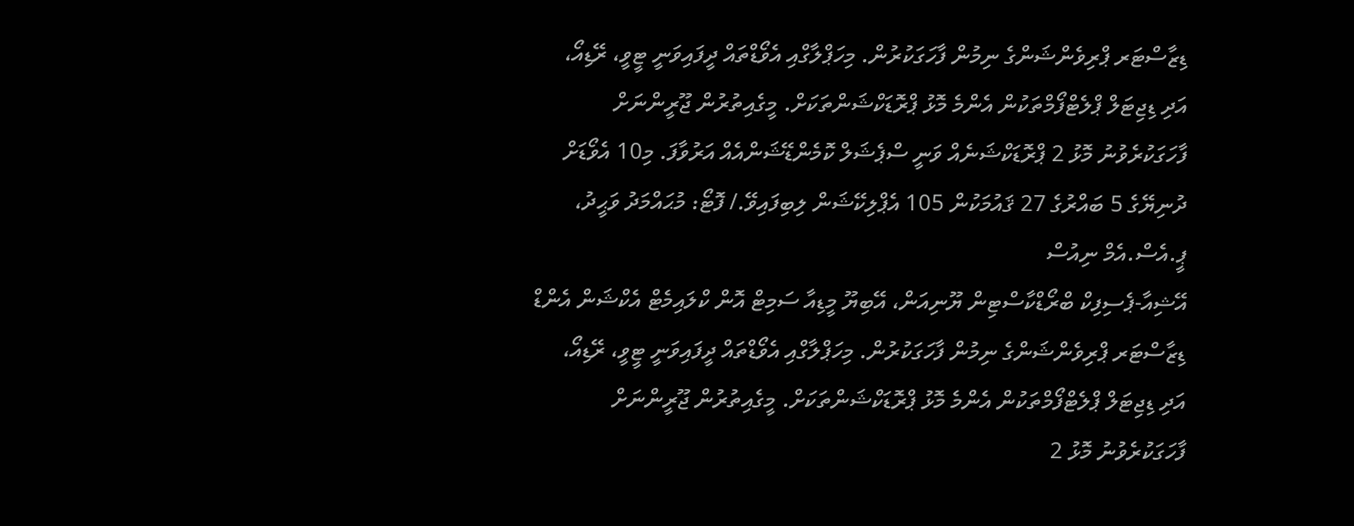ޑިޒާސްޓަރ ޕްރިވެންޝަންގެ ނިމުން ފާހަގަކުރުން. މިހަޕްލާގްއި އެވޯޑްތައް ދީފައިވަނީ ޓީވީ، ރޭޑިއޯ، އަދި ޑިޖިޓަލް ޕްލެޓްފޯމްތަކުން އެންމެ މޮޅު ޕްރޮޑަކްޝަންތަކަށް. މީގެއިތުރުން ޖޫރީންނަށް ފާހަގަކުރެވުނު މޮޅު 2 ޕްރޮޑަކްޝަނެއް ވަނީ ސްޕެޝަލް ކޮމެންޑޭޝަންއެއް އަރުވާފަ. މި10 އެވޯޑަށް ދުނިޔޭގެ 5 ބައްރުގެ 27 ޤައުމަކުން 105 އެޕްލިކޭޝަން ލިބިފައިވޭ./ ފޮޓޯ: މުޙައްމަދު ވަޙީދު، ޕީ.އެސް.އެމް ނިއުސް
އޭޝިއާ-ޕެސިފިކް ބްރޯޑްކާސްޓިން ޔޫނިއަން، އޭބިޔޫ މީޑިއާ ސަމިޓް އޮން ކްލައިމެޓް އެކްޝަން އެންޑް ޑިޒާސްޓަރ ޕްރިވެންޝަންގެ ނިމުން ފާހަގަކުރުން. މިހަޕްލާގްއި އެވޯޑްތައް ދީފައިވަނީ ޓީވީ، ރޭޑިއޯ، އަދި ޑިޖިޓަލް ޕްލެޓްފޯމްތަކުން އެންމެ މޮޅު ޕްރޮޑަކްޝަންތަކަށް. މީގެއިތުރުން ޖޫރީންނަށް ފާހަގަކުރެވުނު މޮޅު 2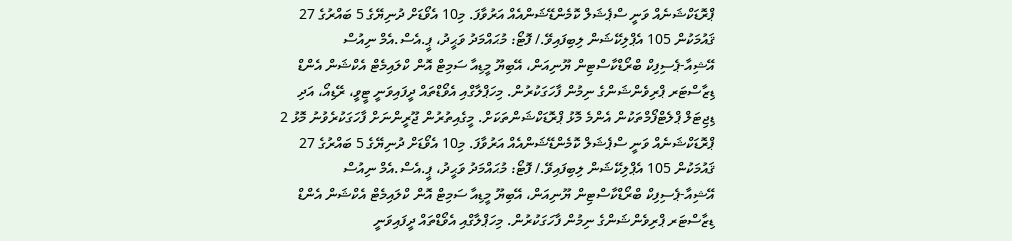ޕްރޮޑަކްޝަނެއް ވަނީ ސްޕެޝަލް ކޮމެންޑޭޝަންއެއް އަރުވާފަ. މި10 އެވޯޑަށް ދުނިޔޭގެ 5 ބައްރުގެ 27 ޤައުމަކުން 105 އެޕްލިކޭޝަން ލިބިފައިވޭ./ ފޮޓޯ: މުޙައްމަދު ވަޙީދު، ޕީ.އެސް.އެމް ނިއުސް
އޭޝިއާ-ޕެސިފިކް ބްރޯޑްކާސްޓިން ޔޫނިއަން، އޭބިޔޫ މީޑިއާ ސަމިޓް އޮން ކްލައިމެޓް އެކްޝަން އެންޑް ޑިޒާސްޓަރ ޕްރިވެންޝަންގެ ނިމުން ފާހަގަކުރުން. މިހަޕްލާގްއި އެވޯޑްތައް ދީފައިވަނީ ޓީވީ، ރޭޑިއޯ، އަދި ޑިޖިޓަލް ޕްލެޓްފޯމްތަކުން އެންމެ މޮޅު ޕްރޮޑަކްޝަންތަކަށް. މީގެއިތުރުން ޖޫރީންނަށް ފާހަގަކުރެވުނު މޮޅު 2 ޕްރޮޑަކްޝަނެއް ވަނީ ސްޕެޝަލް ކޮމެންޑޭޝަންއެއް އަރުވާފަ. މި10 އެވޯޑަށް ދުނިޔޭގެ 5 ބައްރުގެ 27 ޤައުމަކުން 105 އެޕްލިކޭޝަން ލިބިފައިވޭ./ ފޮޓޯ: މުޙައްމަދު ވަޙީދު، ޕީ.އެސް.އެމް ނިއުސް
އޭޝިއާ-ޕެސިފިކް ބްރޯޑްކާސްޓިން ޔޫނިއަން، އޭބިޔޫ މީޑިއާ ސަމިޓް އޮން ކްލައިމެޓް އެކްޝަން އެންޑް ޑިޒާސްޓަރ ޕްރިވެންޝަންގެ ނިމުން ފާހަގަކުރުން. މިހަޕްލާގްއި އެވޯޑްތައް ދީފައިވަނީ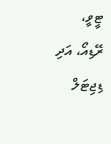ޓީވީ، ރޭޑިއޯ، އަދި ޑިޖިޓަލް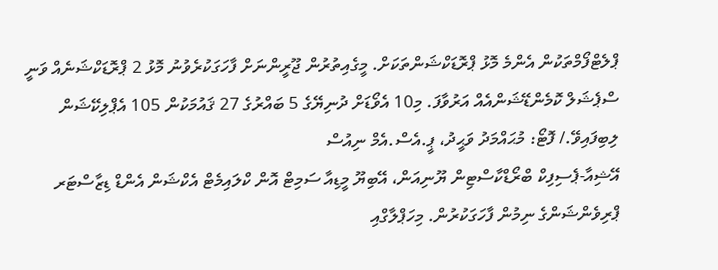ޕްލެޓްފޯމްތަކުން އެންމެ މޮޅު ޕްރޮޑަކްޝަންތަކަށް. މީގެއިތުރުން ޖޫރީންނަށް ފާހަގަކުރެވުނު މޮޅު 2 ޕްރޮޑަކްޝަނެއް ވަނީ ސްޕެޝަލް ކޮމެންޑޭޝަންއެއް އަރުވާފަ. މި10 އެވޯޑަށް ދުނިޔޭގެ 5 ބައްރުގެ 27 ޤައުމަކުން 105 އެޕްލިކޭޝަން ލިބިފައިވޭ./ ފޮޓޯ: މުޙައްމަދު ވަޙީދު، ޕީ.އެސް.އެމް ނިއުސް
އޭޝިއާ-ޕެސިފިކް ބްރޯޑްކާސްޓިން ޔޫނިއަން، އޭބިޔޫ މީޑިއާ ސަމިޓް އޮން ކްލައިމެޓް އެކްޝަން އެންޑް ޑިޒާސްޓަރ ޕްރިވެންޝަންގެ ނިމުން ފާހަގަކުރުން. މިހަޕްލާގްއި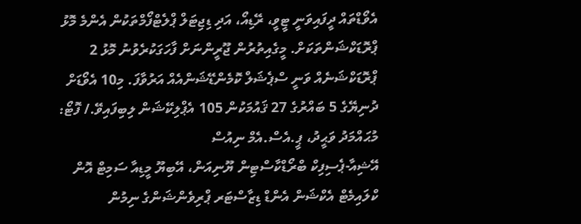އެވޯޑްތައް ދީފައިވަނީ ޓީވީ، ރޭޑިއޯ، އަދި ޑިޖިޓަލް ޕްލެޓްފޯމްތަކުން އެންމެ މޮޅު ޕްރޮޑަކްޝަންތަކަށް. މީގެއިތުރުން ޖޫރީންނަށް ފާހަގަކުރެވުނު މޮޅު 2 ޕްރޮޑަކްޝަނެއް ވަނީ ސްޕެޝަލް ކޮމެންޑޭޝަންއެއް އަރުވާފަ. މި10 އެވޯޑަށް ދުނިޔޭގެ 5 ބައްރުގެ 27 ޤައުމަކުން 105 އެޕްލިކޭޝަން ލިބިފައިވޭ./ ފޮޓޯ: މުޙައްމަދު ވަޙީދު، ޕީ.އެސް.އެމް ނިއުސް
އޭޝިއާ-ޕެސިފިކް ބްރޯޑްކާސްޓިން ޔޫނިއަން، އޭބިޔޫ މީޑިއާ ސަމިޓް އޮން ކްލައިމެޓް އެކްޝަން އެންޑް ޑިޒާސްޓަރ ޕްރިވެންޝަންގެ ނިމުން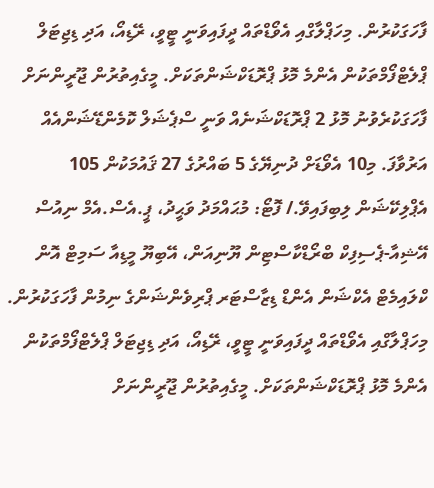ފާހަގަކުރުން. މިހަޕްލާގްއި އެވޯޑްތައް ދީފައިވަނީ ޓީވީ، ރޭޑިއޯ، އަދި ޑިޖިޓަލް ޕްލެޓްފޯމްތަކުން އެންމެ މޮޅު ޕްރޮޑަކްޝަންތަކަށް. މީގެއިތުރުން ޖޫރީންނަށް ފާހަގަކުރެވުނު މޮޅު 2 ޕްރޮޑަކްޝަނެއް ވަނީ ސްޕެޝަލް ކޮމެންޑޭޝަންއެއް އަރުވާފަ. މި10 އެވޯޑަށް ދުނިޔޭގެ 5 ބައްރުގެ 27 ޤައުމަކުން 105 އެޕްލިކޭޝަން ލިބިފައިވޭ./ ފޮޓޯ: މުޙައްމަދު ވަޙީދު، ޕީ.އެސް.އެމް ނިއުސް
އޭޝިއާ-ޕެސިފިކް ބްރޯޑްކާސްޓިން ޔޫނިއަން، އޭބިޔޫ މީޑިއާ ސަމިޓް އޮން ކްލައިމެޓް އެކްޝަން އެންޑް ޑިޒާސްޓަރ ޕްރިވެންޝަންގެ ނިމުން ފާހަގަކުރުން. މިހަޕްލާގްއި އެވޯޑްތައް ދީފައިވަނީ ޓީވީ، ރޭޑިއޯ، އަދި ޑިޖިޓަލް ޕްލެޓްފޯމްތަކުން އެންމެ މޮޅު ޕްރޮޑަކްޝަންތަކަށް. މީގެއިތުރުން ޖޫރީންނަށް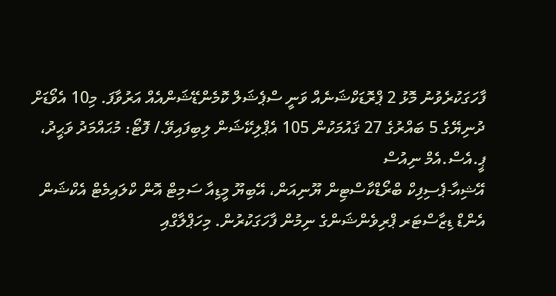ފާހަގަކުރެވުނު މޮޅު 2 ޕްރޮޑަކްޝަނެއް ވަނީ ސްޕެޝަލް ކޮމެންޑޭޝަންއެއް އަރުވާފަ. މި10 އެވޯޑަށް ދުނިޔޭގެ 5 ބައްރުގެ 27 ޤައުމަކުން 105 އެޕްލިކޭޝަން ލިބިފައިވޭ./ ފޮޓޯ: މުޙައްމަދު ވަޙީދު، ޕީ.އެސް.އެމް ނިއުސް
އޭޝިއާ-ޕެސިފިކް ބްރޯޑްކާސްޓިން ޔޫނިއަން، އޭބިޔޫ މީޑިއާ ސަމިޓް އޮން ކްލައިމެޓް އެކްޝަން އެންޑް ޑިޒާސްޓަރ ޕްރިވެންޝަންގެ ނިމުން ފާހަގަކުރުން. މިހަޕްލާގްއި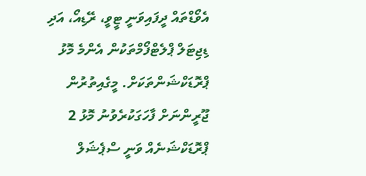އެވޯޑްތައް ދީފައިވަނީ ޓީވީ، ރޭޑިއޯ، އަދި ޑިޖިޓަލް ޕްލެޓްފޯމްތަކުން އެންމެ މޮޅު ޕްރޮޑަކްޝަންތަކަށް. މީގެއިތުރުން ޖޫރީންނަށް ފާހަގަކުރެވުނު މޮޅު 2 ޕްރޮޑަކްޝަނެއް ވަނީ ސްޕެޝަލް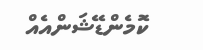ކޮމެންޑޭޝަންއެއް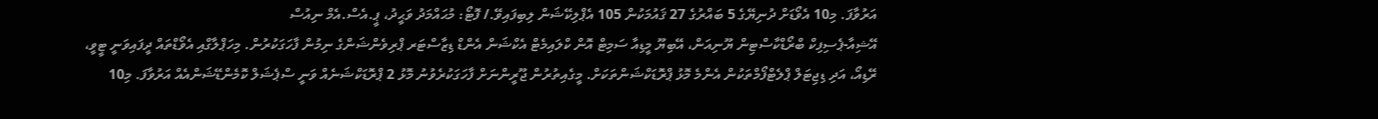އަރުވާފަ. މި10 އެވޯޑަށް ދުނިޔޭގެ 5 ބައްރުގެ 27 ޤައުމަކުން 105 އެޕްލިކޭޝަން ލިބިފައިވޭ./ ފޮޓޯ: މުޙައްމަދު ވަޙީދު، ޕީ.އެސް.އެމް ނިއުސް
އޭޝިއާ-ޕެސިފިކް ބްރޯޑްކާސްޓިން ޔޫނިއަން، އޭބިޔޫ މީޑިއާ ސަމިޓް އޮން ކްލައިމެޓް އެކްޝަން އެންޑް ޑިޒާސްޓަރ ޕްރިވެންޝަންގެ ނިމުން ފާހަގަކުރުން. މިހަޕްލާގްއި އެވޯޑްތައް ދީފައިވަނީ ޓީވީ، ރޭޑިއޯ، އަދި ޑިޖިޓަލް ޕްލެޓްފޯމްތަކުން އެންމެ މޮޅު ޕްރޮޑަކްޝަންތަކަށް. މީގެއިތުރުން ޖޫރީންނަށް ފާހަގަކުރެވުނު މޮޅު 2 ޕްރޮޑަކްޝަނެއް ވަނީ ސްޕެޝަލް ކޮމެންޑޭޝަންއެއް އަރުވާފަ. މި10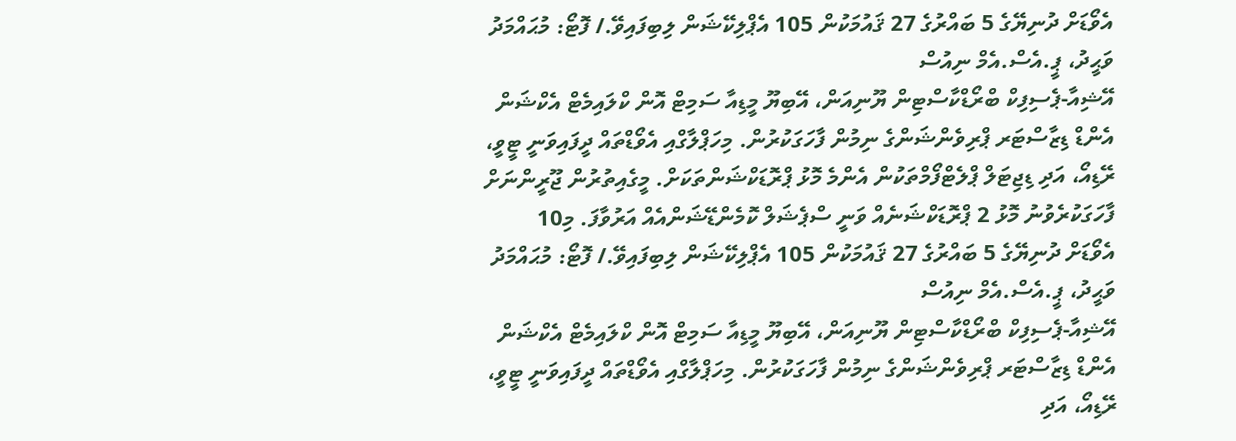އެވޯޑަށް ދުނިޔޭގެ 5 ބައްރުގެ 27 ޤައުމަކުން 105 އެޕްލިކޭޝަން ލިބިފައިވޭ./ ފޮޓޯ: މުޙައްމަދު ވަޙީދު، ޕީ.އެސް.އެމް ނިއުސް
އޭޝިއާ-ޕެސިފިކް ބްރޯޑްކާސްޓިން ޔޫނިއަން، އޭބިޔޫ މީޑިއާ ސަމިޓް އޮން ކްލައިމެޓް އެކްޝަން އެންޑް ޑިޒާސްޓަރ ޕްރިވެންޝަންގެ ނިމުން ފާހަގަކުރުން. މިހަޕްލާގްއި އެވޯޑްތައް ދީފައިވަނީ ޓީވީ، ރޭޑިއޯ، އަދި ޑިޖިޓަލް ޕްލެޓްފޯމްތަކުން އެންމެ މޮޅު ޕްރޮޑަކްޝަންތަކަށް. މީގެއިތުރުން ޖޫރީންނަށް ފާހަގަކުރެވުނު މޮޅު 2 ޕްރޮޑަކްޝަނެއް ވަނީ ސްޕެޝަލް ކޮމެންޑޭޝަންއެއް އަރުވާފަ. މި10 އެވޯޑަށް ދުނިޔޭގެ 5 ބައްރުގެ 27 ޤައުމަކުން 105 އެޕްލިކޭޝަން ލިބިފައިވޭ./ ފޮޓޯ: މުޙައްމަދު ވަޙީދު، ޕީ.އެސް.އެމް ނިއުސް
އޭޝިއާ-ޕެސިފިކް ބްރޯޑްކާސްޓިން ޔޫނިއަން، އޭބިޔޫ މީޑިއާ ސަމިޓް އޮން ކްލައިމެޓް އެކްޝަން އެންޑް ޑިޒާސްޓަރ ޕްރިވެންޝަންގެ ނިމުން ފާހަގަކުރުން. މިހަޕްލާގްއި އެވޯޑްތައް ދީފައިވަނީ ޓީވީ، ރޭޑިއޯ، އަދި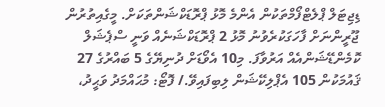ޑިޖިޓަލް ޕްލެޓްފޯމްތަކުން އެންމެ މޮޅު ޕްރޮޑަކްޝަންތަކަށް. މީގެއިތުރުން ޖޫރީންނަށް ފާހަގަކުރެވުނު މޮޅު 2 ޕްރޮޑަކްޝަނެއް ވަނީ ސްޕެޝަލް ކޮމެންޑޭޝަންއެއް އަރުވާފަ. މި10 އެވޯޑަށް ދުނިޔޭގެ 5 ބައްރުގެ 27 ޤައުމަކުން 105 އެޕްލިކޭޝަން ލިބިފައިވޭ./ ފޮޓޯ: މުޙައްމަދު ވަޙީދު،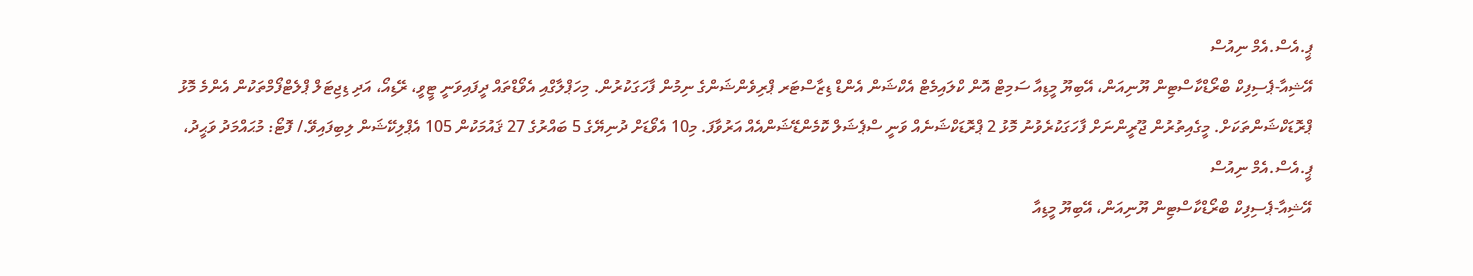ޕީ.އެސް.އެމް ނިއުސް
އޭޝިއާ-ޕެސިފިކް ބްރޯޑްކާސްޓިން ޔޫނިއަން، އޭބިޔޫ މީޑިއާ ސަމިޓް އޮން ކްލައިމެޓް އެކްޝަން އެންޑް ޑިޒާސްޓަރ ޕްރިވެންޝަންގެ ނިމުން ފާހަގަކުރުން. މިހަޕްލާގްއި އެވޯޑްތައް ދީފައިވަނީ ޓީވީ، ރޭޑިއޯ، އަދި ޑިޖިޓަލް ޕްލެޓްފޯމްތަކުން އެންމެ މޮޅު ޕްރޮޑަކްޝަންތަކަށް. މީގެއިތުރުން ޖޫރީންނަށް ފާހަގަކުރެވުނު މޮޅު 2 ޕްރޮޑަކްޝަނެއް ވަނީ ސްޕެޝަލް ކޮމެންޑޭޝަންއެއް އަރުވާފަ. މި10 އެވޯޑަށް ދުނިޔޭގެ 5 ބައްރުގެ 27 ޤައުމަކުން 105 އެޕްލިކޭޝަން ލިބިފައިވޭ./ ފޮޓޯ: މުޙައްމަދު ވަޙީދު، ޕީ.އެސް.އެމް ނިއުސް
އޭޝިއާ-ޕެސިފިކް ބްރޯޑްކާސްޓިން ޔޫނިއަން، އޭބިޔޫ މީޑިއާ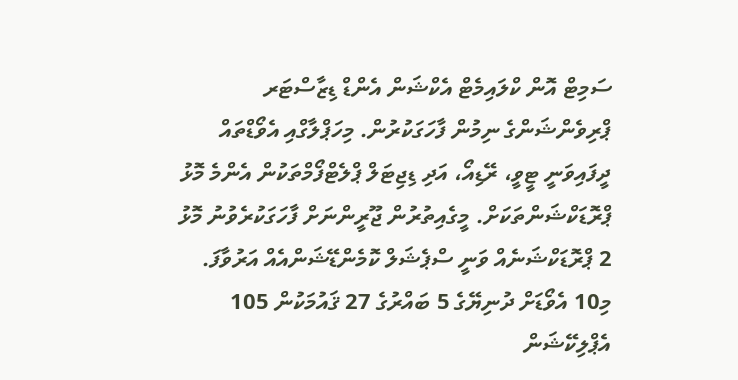ސަމިޓް އޮން ކްލައިމެޓް އެކްޝަން އެންޑް ޑިޒާސްޓަރ ޕްރިވެންޝަންގެ ނިމުން ފާހަގަކުރުން. މިހަޕްލާގްއި އެވޯޑްތައް ދީފައިވަނީ ޓީވީ، ރޭޑިއޯ، އަދި ޑިޖިޓަލް ޕްލެޓްފޯމްތަކުން އެންމެ މޮޅު ޕްރޮޑަކްޝަންތަކަށް. މީގެއިތުރުން ޖޫރީންނަށް ފާހަގަކުރެވުނު މޮޅު 2 ޕްރޮޑަކްޝަނެއް ވަނީ ސްޕެޝަލް ކޮމެންޑޭޝަންއެއް އަރުވާފަ. މި10 އެވޯޑަށް ދުނިޔޭގެ 5 ބައްރުގެ 27 ޤައުމަކުން 105 އެޕްލިކޭޝަން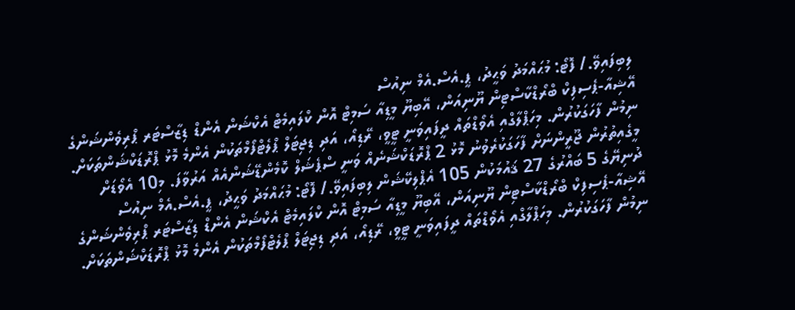ލިބިފައިވޭ./ ފޮޓޯ: މުޙައްމަދު ވަޙީދު، ޕީ.އެސް.އެމް ނިއުސް
އޭޝިއާ-ޕެސިފިކް ބްރޯޑްކާސްޓިން ޔޫނިއަން، އޭބިޔޫ މީޑިއާ ސަމިޓް އޮން ކްލައިމެޓް އެކްޝަން އެންޑް ޑިޒާސްޓަރ ޕްރިވެންޝަންގެ ނިމުން ފާހަގަކުރުން. މިހަޕްލާގްއި އެވޯޑްތައް ދީފައިވަނީ ޓީވީ، ރޭޑިއޯ، އަދި ޑިޖިޓަލް ޕްލެޓްފޯމްތަކުން އެންމެ މޮޅު ޕްރޮޑަކްޝަންތަކަށް. މީގެއިތުރުން ޖޫރީންނަށް ފާހަގަކުރެވުނު މޮޅު 2 ޕްރޮޑަކްޝަނެއް ވަނީ ސްޕެޝަލް ކޮމެންޑޭޝަންއެއް އަރުވާފަ. މި10 އެވޯޑަށް ދުނިޔޭގެ 5 ބައްރުގެ 27 ޤައުމަކުން 105 އެޕްލިކޭޝަން ލިބިފައިވޭ./ ފޮޓޯ: މުޙައްމަދު ވަޙީދު، ޕީ.އެސް.އެމް ނިއުސް
އޭޝިއާ-ޕެސިފިކް ބްރޯޑްކާސްޓިން ޔޫނިއަން، އޭބިޔޫ މީޑިއާ ސަމިޓް އޮން ކްލައިމެޓް އެކްޝަން އެންޑް ޑިޒާސްޓަރ ޕްރިވެންޝަންގެ ނިމުން ފާހަގަކުރުން. މިހަޕްލާގްއި އެވޯޑްތައް ދީފައިވަނީ ޓީވީ، ރޭޑިއޯ، އަދި ޑިޖިޓަލް ޕްލެޓްފޯމްތަކުން އެންމެ މޮޅު ޕްރޮޑަކްޝަންތަކަށް.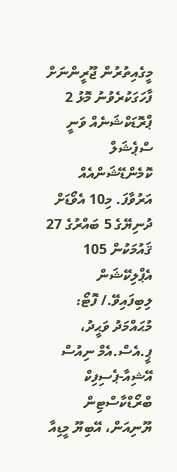މީގެއިތުރުން ޖޫރީންނަށް ފާހަގަކުރެވުނު މޮޅު 2 ޕްރޮޑަކްޝަނެއް ވަނީ ސްޕެޝަލް ކޮމެންޑޭޝަންއެއް އަރުވާފަ. މި10 އެވޯޑަށް ދުނިޔޭގެ 5 ބައްރުގެ 27 ޤައުމަކުން 105 އެޕްލިކޭޝަން ލިބިފައިވޭ./ ފޮޓޯ: މުޙައްމަދު ވަޙީދު، ޕީ.އެސް.އެމް ނިއުސް
އޭޝިއާ-ޕެސިފިކް ބްރޯޑްކާސްޓިން ޔޫނިއަން، އޭބިޔޫ މީޑިއާ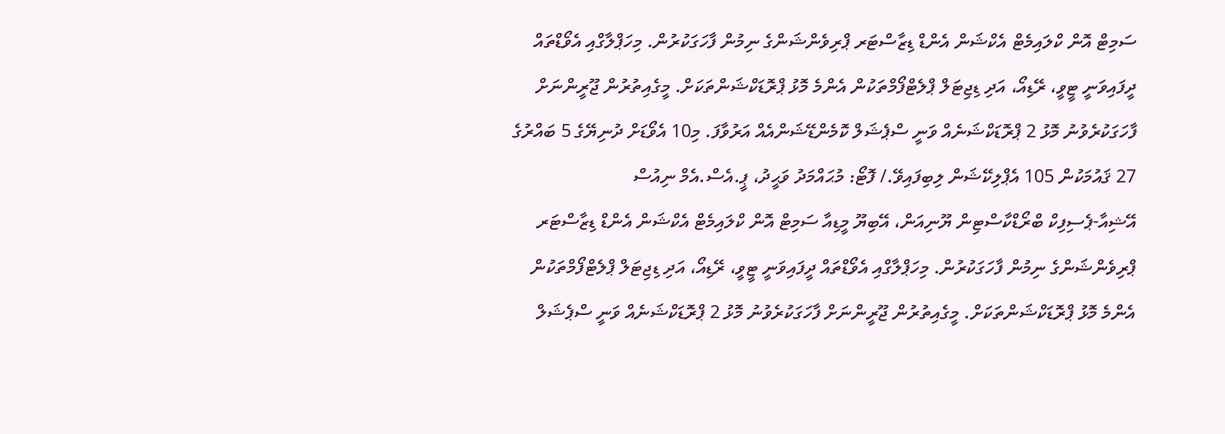ސަމިޓް އޮން ކްލައިމެޓް އެކްޝަން އެންޑް ޑިޒާސްޓަރ ޕްރިވެންޝަންގެ ނިމުން ފާހަގަކުރުން. މިހަޕްލާގްއި އެވޯޑްތައް ދީފައިވަނީ ޓީވީ، ރޭޑިއޯ، އަދި ޑިޖިޓަލް ޕްލެޓްފޯމްތަކުން އެންމެ މޮޅު ޕްރޮޑަކްޝަންތަކަށް. މީގެއިތުރުން ޖޫރީންނަށް ފާހަގަކުރެވުނު މޮޅު 2 ޕްރޮޑަކްޝަނެއް ވަނީ ސްޕެޝަލް ކޮމެންޑޭޝަންއެއް އަރުވާފަ. މި10 އެވޯޑަށް ދުނިޔޭގެ 5 ބައްރުގެ 27 ޤައުމަކުން 105 އެޕްލިކޭޝަން ލިބިފައިވޭ./ ފޮޓޯ: މުޙައްމަދު ވަޙީދު، ޕީ.އެސް.އެމް ނިއުސް
އޭޝިއާ-ޕެސިފިކް ބްރޯޑްކާސްޓިން ޔޫނިއަން، އޭބިޔޫ މީޑިއާ ސަމިޓް އޮން ކްލައިމެޓް އެކްޝަން އެންޑް ޑިޒާސްޓަރ ޕްރިވެންޝަންގެ ނިމުން ފާހަގަކުރުން. މިހަޕްލާގްއި އެވޯޑްތައް ދީފައިވަނީ ޓީވީ، ރޭޑިއޯ، އަދި ޑިޖިޓަލް ޕްލެޓްފޯމްތަކުން އެންމެ މޮޅު ޕްރޮޑަކްޝަންތަކަށް. މީގެއިތުރުން ޖޫރީންނަށް ފާހަގަކުރެވުނު މޮޅު 2 ޕްރޮޑަކްޝަނެއް ވަނީ ސްޕެޝަލް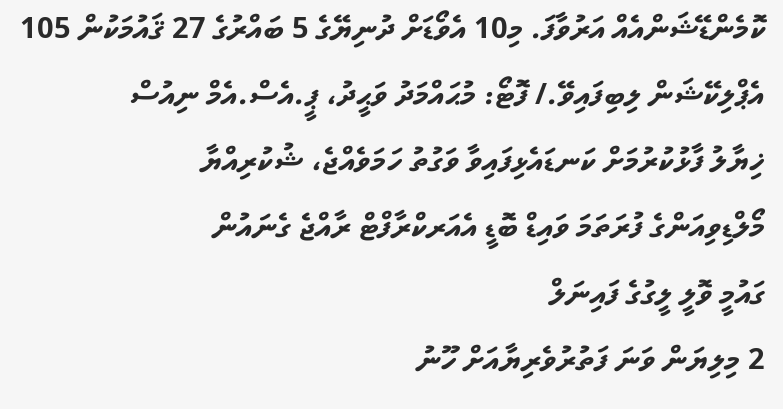ކޮމެންޑޭޝަންއެއް އަރުވާފަ. މި10 އެވޯޑަށް ދުނިޔޭގެ 5 ބައްރުގެ 27 ޤައުމަކުން 105 އެޕްލިކޭޝަން ލިބިފައިވޭ./ ފޮޓޯ: މުޙައްމަދު ވަޙީދު، ޕީ.އެސް.އެމް ނިއުސް
ޚިޔާލު ފާޅުކުރުމަށް ކަނޑައެޅިފައިވާ ވަގުތު ހަމަވެއްޖެ، ޝުކުރިއްޔާ
މޯލްޑިވިއަންގެ ފުރަތަމަ ވައިޑް ބޮޑީ އެއަރކްރާފްޓް ރާއްޖެ ގެނައުން
ގައުމީ ވޮލީ ލީގުގެ ފައިނަލް
2 މިލިޔަން ވަނަ ފަތުރުވެރިޔާއަށް ހޫނު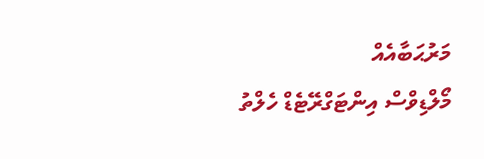މަރުޙަބާއެއް
މޯލްޑިވްސް އިންޓަގްރޭޓެޑް ހެލްތު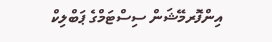އިންފޮރމޭޝަން ސިސްޓަމްގެ ޕަބްލިކް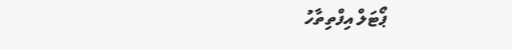ޕޯޓަލް އިފްތިތާހު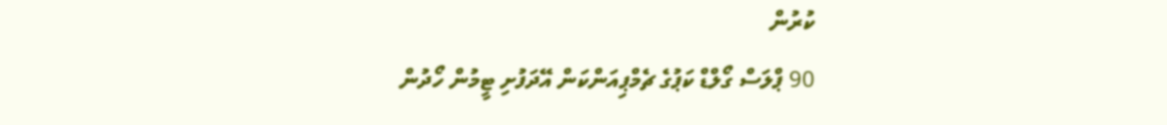ކުރުން
90 ޕްލަސް ގޯލްޑް ކަޕުގެ ޗެމްޕިއަންކަން އޭދަފުށި ޓީމުން ހޯދުން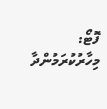ފޮޓޯ: މިހާރުކުރަމުންދާ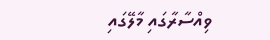ވިއްސާރާގައި މާލޭގައި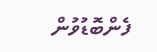ފެންބޮޑުވުން